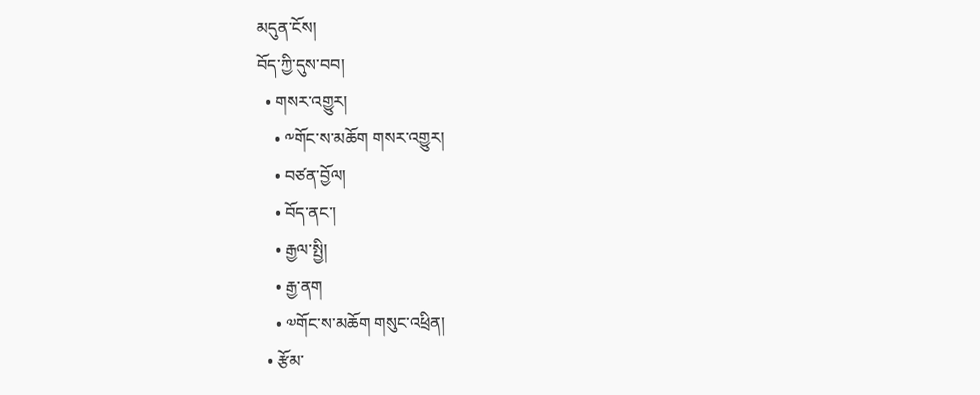མདུན་ངོས།
བོད་ཀྱི་དུས་བབ།
  • གསར་འགྱུར།
    • ༸གོང་ས་མཆོག གསར་འགྱུར།
    • བཙན་བྱོལ།
    • བོད་ནང་།
    • རྒྱལ་སྤྱི།
    • རྒྱ་ནག
    • ༧གོང་ས་མཆོག གསུང་འཕྲིན།
  • རྩོམ་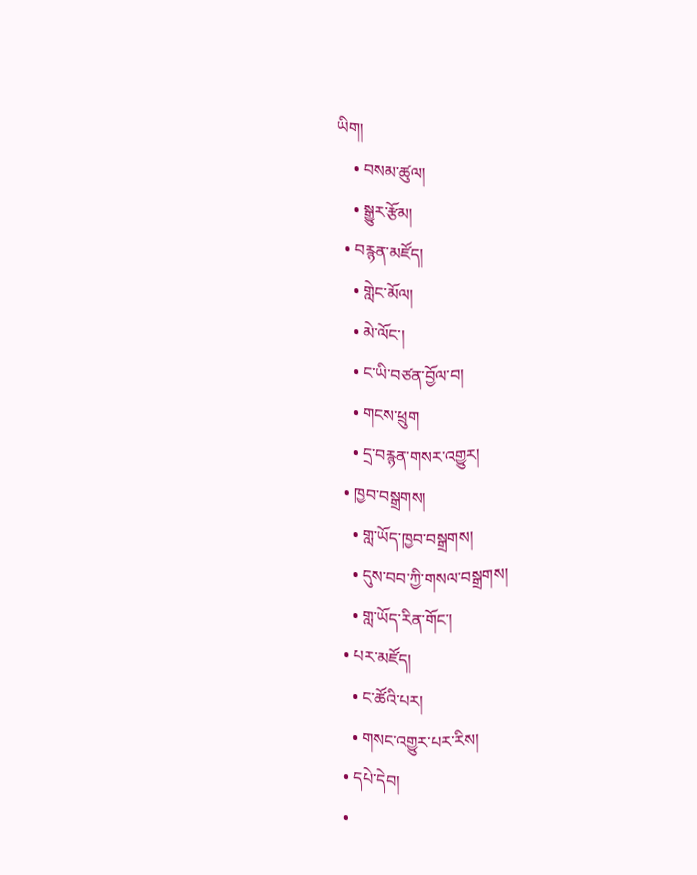ཡིག།
    • བསམ་ཚུལ།
    • སྒྱུར་རྩོམ།
  • བརྙན་མཛོད།
    • གླེང་མོལ།
    • མེ་ལོང་།
    • ང་ཡི་བཙན་བྱོལ་བ།
    • གངས་ཕྲུག
    • དྲ་བརྙན་གསར་འགྱུར།
  • ཁྱབ་བསྒྲགས།
    • གླ་ཡོད་ཁྱབ་བསྒྲགས།
    • དུས་བབ་ཀྱི་གསལ་བསྒྲགས།
    • གླ་ཡོད་རིན་གོང་།
  • པར་མཛོད།
    • ང་ཚོའི་པར།
    • གསང་འགྱུར་པར་རིས།
  • དཔེ་དེབ།
  •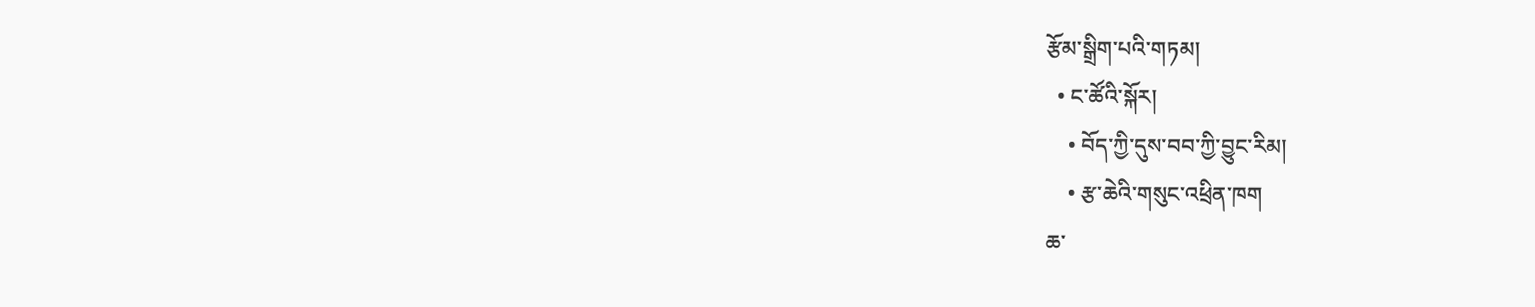རྩོམ་སྒྲིག་པའི་གཏམ།
  • ང་ཚོའི་སྐོར།
    • བོད་ཀྱི་དུས་བབ་ཀྱི་བྱུང་རིམ།
    • རྩ་ཆེའི་གསུང་འཕྲིན་ཁག
ཆ་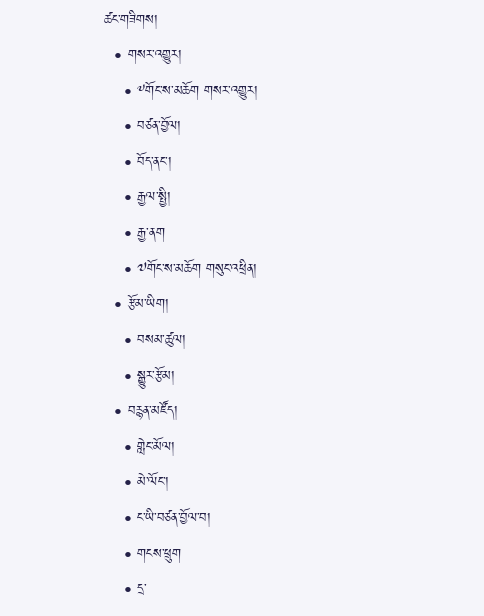ཚང་གཟིགས།
  • གསར་འགྱུར།
    • ༸གོང་ས་མཆོག གསར་འགྱུར།
    • བཙན་བྱོལ།
    • བོད་ནང་།
    • རྒྱལ་སྤྱི།
    • རྒྱ་ནག
    • ༧གོང་ས་མཆོག གསུང་འཕྲིན།
  • རྩོམ་ཡིག།
    • བསམ་ཚུལ།
    • སྒྱུར་རྩོམ།
  • བརྙན་མཛོད།
    • གླེང་མོལ།
    • མེ་ལོང་།
    • ང་ཡི་བཙན་བྱོལ་བ།
    • གངས་ཕྲུག
    • དྲ་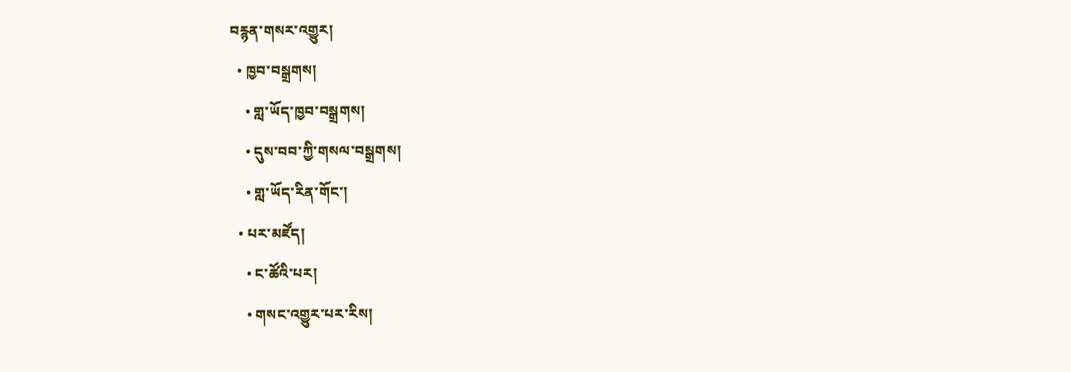བརྙན་གསར་འགྱུར།
  • ཁྱབ་བསྒྲགས།
    • གླ་ཡོད་ཁྱབ་བསྒྲགས།
    • དུས་བབ་ཀྱི་གསལ་བསྒྲགས།
    • གླ་ཡོད་རིན་གོང་།
  • པར་མཛོད།
    • ང་ཚོའི་པར།
    • གསང་འགྱུར་པར་རིས།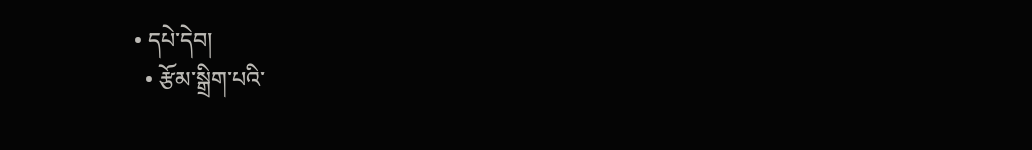• དཔེ་དེབ།
  • རྩོམ་སྒྲིག་པའི་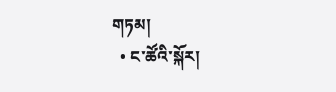གཏམ།
  • ང་ཚོའི་སྐོར།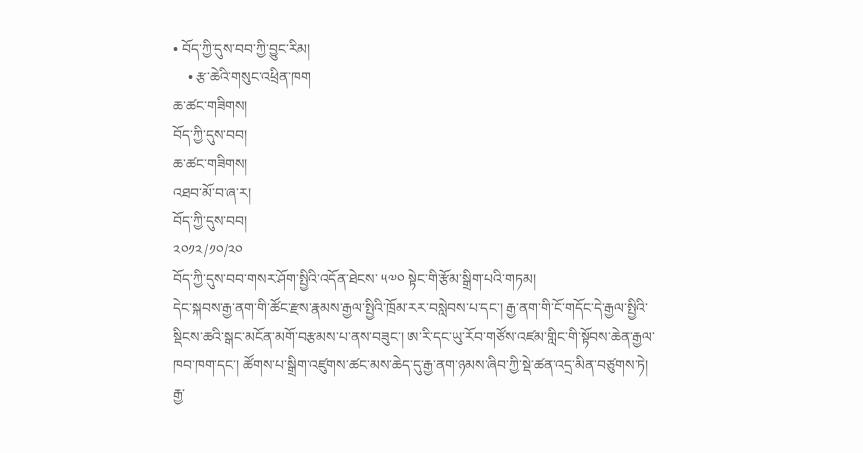• བོད་ཀྱི་དུས་བབ་ཀྱི་བྱུང་རིམ།
    • རྩ་ཆེའི་གསུང་འཕྲིན་ཁག
ཆ་ཚང་གཟིགས།
བོད་ཀྱི་དུས་བབ།
ཆ་ཚང་གཟིགས།
འཐབ་མོ་བ་ཞ་ར།
བོད་ཀྱི་དུས་བབ།
༢༠༡༢/༡༠/༢༠
བོད་ཀྱི་དུས་བབ་གསར་ཤོག་སྤྱིའི་འདོན་ཐེངས་ ༥༧༠ སྟེང་གི་རྩོམ་སྒྲིག་པའི་གཏམ།
དེང་སྐབས་རྒྱ་ནག་གི་ཚོང་རྫས་རྣམས་རྒྱལ་སྤྱིའི་ཁྲོམ་རར་བསླེབས་པ་དང་། རྒྱ་ནག་གི་ངོ་གདོང་དེ་རྒྱལ་སྤྱིའི་སྡིངས་ཆའི་སྒང་མངོན་མགོ་བརྩམས་པ་ནས་བཟུང་། ཨ་རི་དང་ཡུ་རོབ་གཙོས་འཛམ་གླིང་གི་སྟོབས་ཆེན་རྒྱལ་ཁབ་ཁག་དང་། ཚོགས་པ་སྒྲིག་འཛུགས་ཚང་མས་ཆེད་དུ་རྒྱ་ནག་ཉམས་ཞིབ་ཀྱི་སྡེ་ཚན་འདྲ་མིན་བཙུགས་ཏེ།  རྒྱ་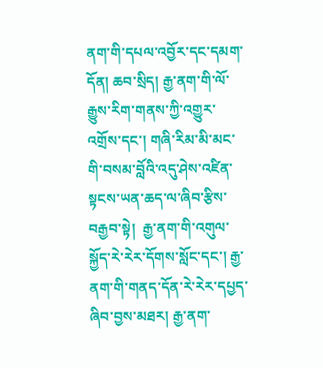ནག་གི་དཔལ་འབྱོར་དང་དམག་དོན། ཆབ་སྲིད། རྒྱ་ནག་གི་ལོ་རྒྱུས་རིག་གནས་ཀྱི་འགྱུར་འགྲོས་དང་། གཞི་རིམ་མི་མང་གི་བསམ་བློའི་འདུ་ཤེས་འཛིན་སྟངས་ཡན་ཆད་ལ་ཞིབ་རྩིས་བརྒྱབ་སྟེ།  རྒྱ་ནག་གི་འགུལ་སྐྱོད་རེ་རེར་དོགས་སློང་དང་། རྒྱ་ནག་གི་གནད་དོན་རེ་རེར་དཔྱད་ཞིབ་བྱས་མཐར། རྒྱ་ནག་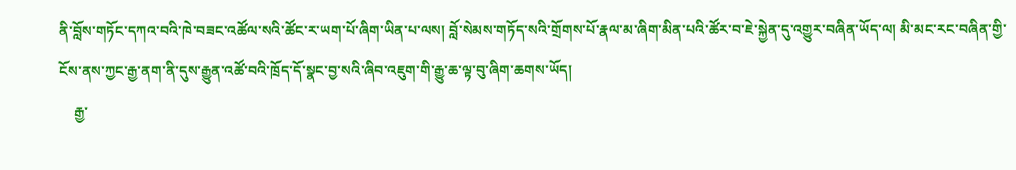ནི་བློས་གཏོང་དཀའ་བའི་ཁེ་བཟང་འཚོལ་སའི་ཚོང་ར་ཡག་པོ་ཞིག་ཡིན་པ་ལས། བློ་སེམས་གཏོད་སའི་གྲོགས་པོ་རྣལ་མ་ཞིག་མིན་པའི་ཚོར་བ་ཇེ་སྐྱེན་དུ་འགྱུར་བཞིན་ཡོད་ལ། མི་མང་རང་བཞིན་གྱི་ངོས་ནས་ཀྱང་རྒྱ་ནག་ནི་དུས་རྒྱུན་འཚོ་བའི་ཁྲོད་དོ་སྣང་བྱ་སའི་ཞིབ་འཇུག་གི་རྒྱུ་ཆ་ལྟ་བུ་ཞིག་ཆགས་ཡོད།
    རྒྱ་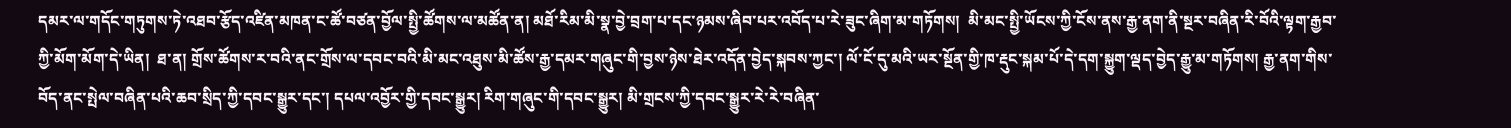དམར་ལ་གདོང་གཏུགས་ཏེ་འཐབ་རྩོད་འཛིན་མཁན་ང་ཚོ་བཙན་བྱོལ་སྤྱི་ཚོགས་ལ་མཚོན་ན། མཐོ་རིམ་མི་སྣ་བྱེ་བྲག་པ་དང་ཉམས་ཞིབ་པར་འབོད་པ་རེ་ཟུང་ཞིག་མ་གཏོགས།  མི་མང་སྤྱི་ཡོངས་ཀྱི་ངོས་ནས་རྒྱ་ནག་ནི་སྔར་བཞིན་རི་བོའི་ལྟག་རྒྱབ་ཀྱི་མོག་མོག་དེ་ཡིན།  ཐ་ན། གྲོས་ཚོགས་ར་བའི་ནང་གྲོས་ལ་དབང་བའི་མི་མང་འཐུས་མི་ཚོས་རྒྱ་དམར་གཞུང་གི་བྱས་ཉེས་ཐེར་འདོན་བྱེད་སྐབས་ཀྱང་། ལོ་ངོ་དུ་མའི་ཡར་སྔོན་གྱི་ཁ་རྡུང་སྐམ་པོ་དེ་དག་སྐྱུག་ལྡད་བྱེད་རྒྱུ་མ་གཏོགས། རྒྱ་ནག་གིས་བོད་ནང་སྤེལ་བཞིན་པའི་ཆབ་སྲིད་ཀྱི་དབང་སྒྱུར་དང་། དཔལ་འབྱོར་གྱི་དབང་སྒྱུར། རིག་གཞུང་གི་དབང་སྒྱུར། མི་གྲངས་ཀྱི་དབང་སྒྱུར་རེ་རེ་བཞིན་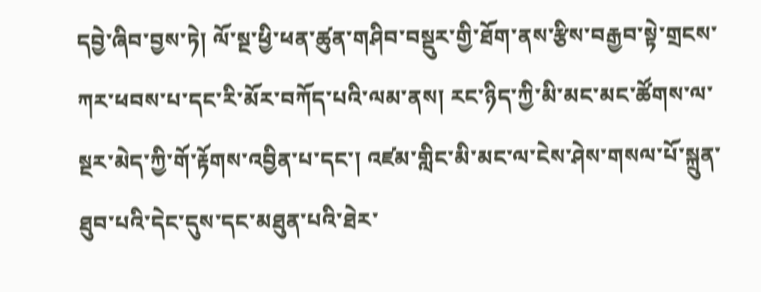དབྱེ་ཞིབ་བྱས་ཏེ། ལོ་སྔ་ཕྱི་ཕན་ཚུན་གཤིབ་བསྡུར་གྱི་ཐོག་ནས་རྩིས་བརྒྱབ་སྟེ་གྲངས་ཀར་ཕབས་པ་དང་རི་མོར་བཀོད་པའི་ལམ་ནས། རང་ཉིད་ཀྱི་མི་མང་མང་ཚོགས་ལ་སྔར་མེད་ཀྱི་གོ་རྟོགས་འབྱིན་པ་དང་། འཛམ་གླིང་མི་མང་ལ་ངེས་ཤེས་གསལ་པོ་སྐྲུན་ཐུབ་པའི་དེང་དུས་དང་མཐུན་པའི་ཐེར་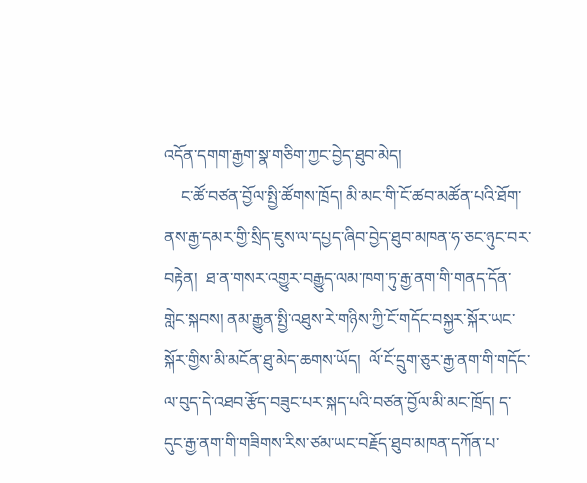འདོན་དགག་རྒྱག་སྣ་གཅིག་ཀྱང་བྱེད་ཐུབ་མེད།
    ང་ཚོ་བཙན་བྱོལ་སྤྱི་ཚོགས་ཁྲོད། མི་མང་གི་ངོ་ཚབ་མཚོན་པའི་ཐོག་ནས་རྒྱ་དམར་གྱི་སྲིད་ཇུས་ལ་དཔྱད་ཞིབ་བྱེད་ཐུབ་མཁན་ཧ་ཅང་ཉུང་བར་བརྟེན།  ཐ་ན་གསར་འགྱུར་བརྒྱུད་ལམ་ཁག་ཏུ་རྒྱ་ནག་གི་གནད་དོན་གླེང་སྐབས། ནམ་རྒྱུན་སྤྱི་འཐུས་རེ་གཉིས་ཀྱི་ངོ་གདོང་བསྐྱར་སྐོར་ཡང་སྐོར་གྱིས་མི་མངོན་ཐུ་མེད་ཆགས་ཡོད།  ལོ་ངོ་དྲུག་ཅུར་རྒྱ་ནག་གི་གདོང་ལ་བུད་དེ་འཐབ་རྩོད་བཟུང་པར་སྐད་པའི་བཙན་བྱོལ་མི་མང་ཁྲོད། ད་དུང་རྒྱ་ནག་གི་གཟིགས་རིས་ཙམ་ཡང་བརྗོད་ཐུབ་མཁན་དཀོན་པ་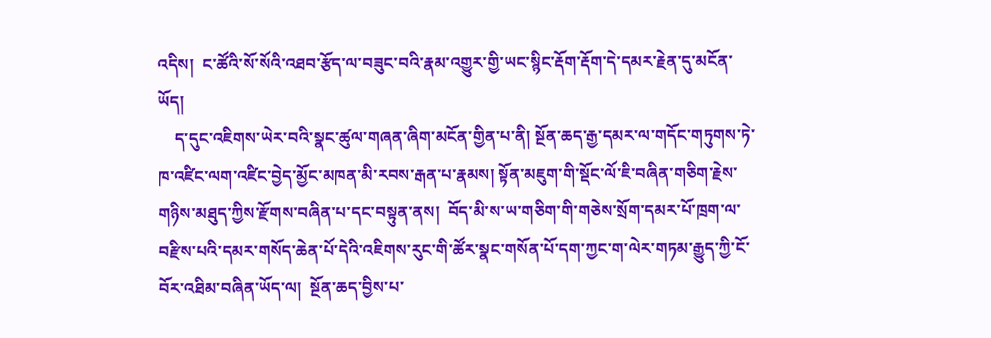འདིས།  ང་ཚོའི་སོ་སོའི་འཐབ་རྩོད་ལ་བཟུང་བའི་རྣམ་འགྱུར་གྱི་ཡང་སྙིང་རྡོག་རྡོག་དེ་དམར་རྗེན་དུ་མངོན་ཡོད།
    ད་དུང་འཇིགས་ཡེར་བའི་སྣང་ཚུལ་གཞན་ཞིག་མངོན་གྱིན་པ་ནི། སྔོན་ཆད་རྒྱ་དམར་ལ་གདོང་གཏུགས་ཏེ་ཁ་འཛིང་ལག་འཛིང་བྱེད་མྱོང་མཁན་མི་རབས་རྒན་པ་རྣམས། སྟོན་མཇུག་གི་སྡོང་ལོ་ཇི་བཞིན་གཅིག་རྗེས་གཉིས་མཐུད་ཀྱིས་རྫོགས་བཞིན་པ་དང་བསྟུན་ནས།  བོད་མི་ས་ཡ་གཅིག་གི་གཅེས་སྲོག་དམར་པོ་ཁྲག་ལ་བརྫིས་པའི་དམར་གསོད་ཆེན་པོ་དེའི་འཇིགས་རུང་གི་ཚོར་སྣང་གསོན་པོ་དག་ཀྱང་ག་ལེར་གཏམ་རྒྱུད་ཀྱི་ངོ་བོར་འཐིམ་བཞིན་ཡོད་ལ།  སྔོན་ཆད་བྱིས་པ་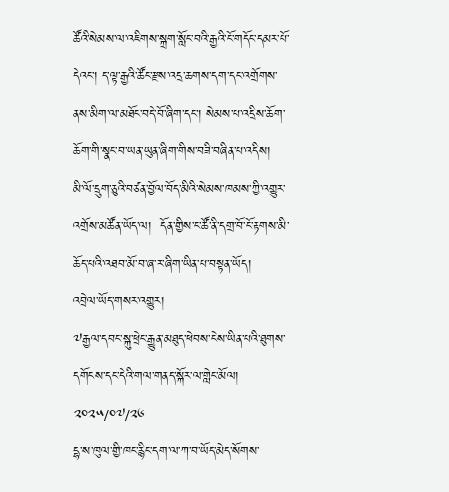ཚོའི་སེམས་ལ་འཇིགས་སྐྲག་སློང་བའི་རྒྱའི་ངོ་གདོང་དམར་པོ་དེའང་། ད་ལྟ་རྒྱའི་ཚོང་རྫས་འདྲ་ཆགས་དག་དང་འགྲོགས་ནས་མིག་ལ་མཐོང་བདེ་བོ་ཞིག་དང་། སེམས་པ་འདྲིས་ཆོག་ཆོག་གི་སྣང་བ་ཡན་ཡུན་ཞིག་གིས་བཟི་བཞིན་པ་འདིས།  མི་ལོ་དྲུག་ཅུའི་བཙན་བྱོལ་བོད་མིའི་སེམས་ཁམས་ཀྱི་འགྱུར་འགྲོས་མཚོན་ཡོད་ལ།  དོན་གྱིས་ང་ཚོ་ནི་དགྲ་བོ་ངོ་རྟགས་མི་ཆོད་པའི་འཐབ་མོ་བ་ཞ་ར་ཞིག་ཡིན་པ་བསྟན་ཡོད།
འབྲེལ་ཡོད་གསར་འགྱུར།
༧རྒྱལ་དབང་སྐུ་ཕྲེང་རྒྱུན་མཐུད་ཕེབས་ངེས་ཡིན་པའི་ཐུགས་དགོངས་དང་དེའི་གལ་གནད་སྐོར་ལ་གླེང་མོལ།
༢༠༢༥/༠༧/༢༦
དྷ་ས་ཁུལ་གྱི་ཁང་རྙིང་དག་ལ་ཀ་བ་ཡོད་མེད་སོགས་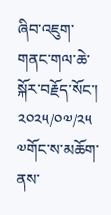ཞིབ་འཇུག་གནང་གལ་ཆེ་སྐོར་བརྗོད་སོང་།
༢༠༢༥/༠༧/༢༥
༧གོང་ས་མཆོག་ནས་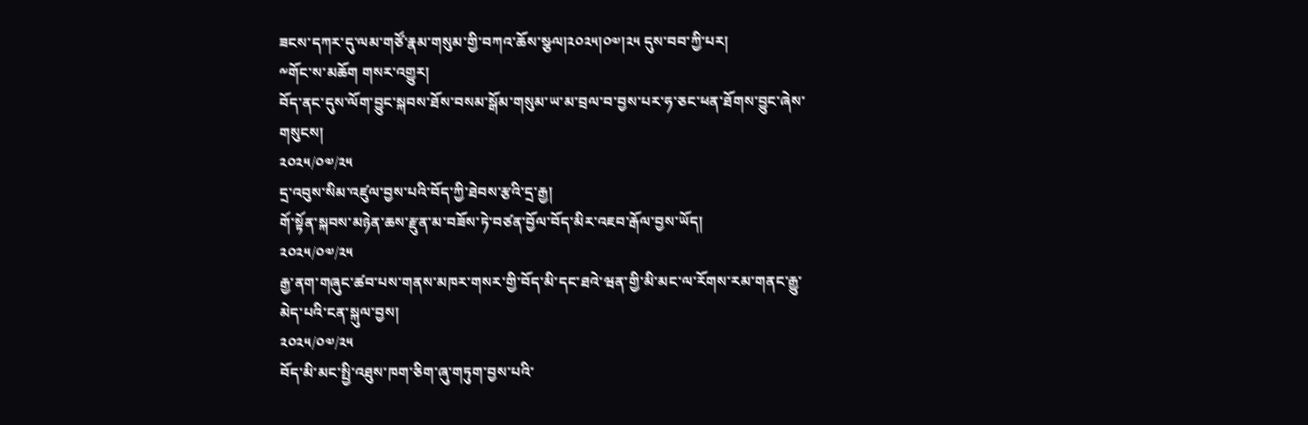ཟངས་དཀར་དུ་ལམ་གཙོ་རྣམ་གསུམ་གྱི་བཀའ་ཆོས་སྩལ།༢༠༢༥།༠༧།༢༥ དུས་བབ་ཀྱི་པར།
༸གོང་ས་མཆོག གསར་འགྱུར།
བོད་ནང་དུས་ལོག་བྱུང་སྐབས་ཐོས་བསམ་སྒོམ་གསུམ་ཡ་མ་བྲལ་བ་བྱས་པར་ཧ་ཅང་ཕན་ཐོགས་བྱུང་ཞེས་གསུངས།
༢༠༢༥/༠༧/༢༥
དྲ་འབུས་སིམ་འཛུལ་བྱས་པའི་བོད་ཀྱི་ཐེབས་རྩའི་དྲ་རྒྱ།
གོ་སྟོན་སྐབས་མཉེན་ཆས་རྫུན་མ་བཟོས་ཏེ་བཙན་བྱོལ་བོད་མིར་འཇབ་རྒོལ་བྱས་ཡོད།
༢༠༢༥/༠༧/༢༥
རྒྱ་ནག་གཞུང་ཚབ་པས་གནས་མཁར་གསར་གྱི་བོད་མི་དང་ཐའེ་ཝན་གྱི་མི་མང་ལ་རོགས་རམ་གནང་རྒྱུ་མེད་པའི་ངན་སྐུལ་བྱས།
༢༠༢༥/༠༧/༢༥
བོད་མི་མང་སྤྱི་འཐུས་ཁག་ཅིག་ཞུ་གཏུག་བྱས་པའི་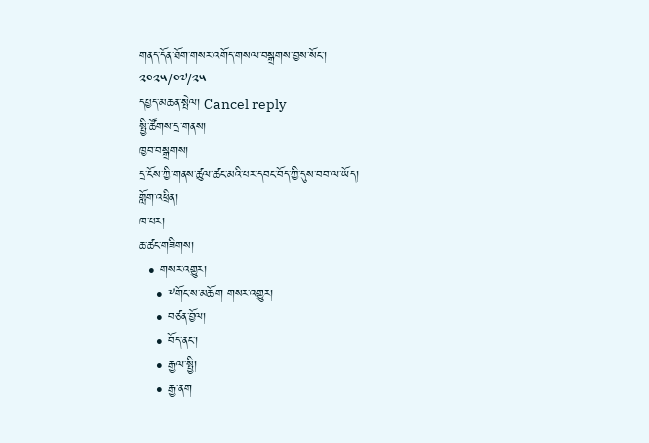གནད་དོན་ཐོག་གསར་འགོད་གསལ་བསྒྲགས་བྱས་སོང་།
༢༠༢༥/༠༧/༢༥
དཔྱད་མཆན་སྤེལ། Cancel reply
སྤྱི་ཚོགས་དྲ་གནས།
ཁྱབ་བསྒྲགས།
དྲ་ངོས་ཀྱི་གནས་ཚུལ་ཚང་མའི་པར་དབང་བོད་ཀྱི་དུས་བབ་ལ་ཡོད།
གློག་འཕྲིན།
ཁ་པར།
ཆ་ཚང་གཟིགས།
  • གསར་འགྱུར།
    • ༸གོང་ས་མཆོག གསར་འགྱུར།
    • བཙན་བྱོལ།
    • བོད་ནང་།
    • རྒྱལ་སྤྱི།
    • རྒྱ་ནག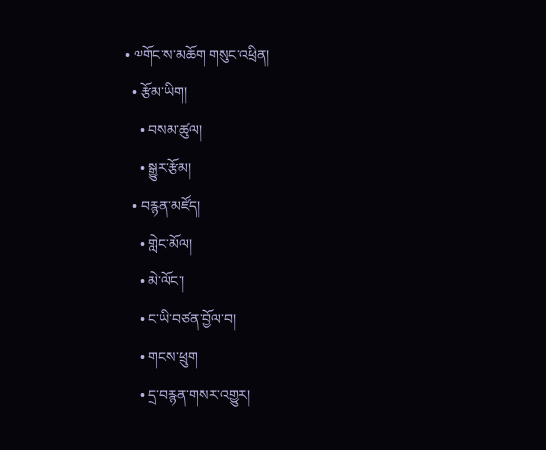• ༧གོང་ས་མཆོག གསུང་འཕྲིན།
  • རྩོམ་ཡིག།
    • བསམ་ཚུལ།
    • སྒྱུར་རྩོམ།
  • བརྙན་མཛོད།
    • གླེང་མོལ།
    • མེ་ལོང་།
    • ང་ཡི་བཙན་བྱོལ་བ།
    • གངས་ཕྲུག
    • དྲ་བརྙན་གསར་འགྱུར།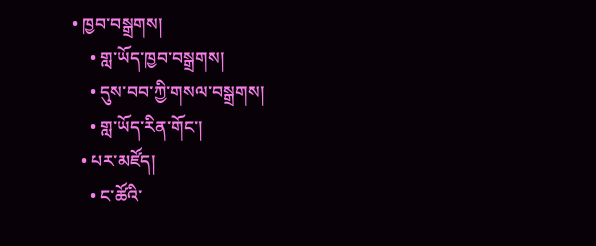• ཁྱབ་བསྒྲགས།
    • གླ་ཡོད་ཁྱབ་བསྒྲགས།
    • དུས་བབ་ཀྱི་གསལ་བསྒྲགས།
    • གླ་ཡོད་རིན་གོང་།
  • པར་མཛོད།
    • ང་ཚོའི་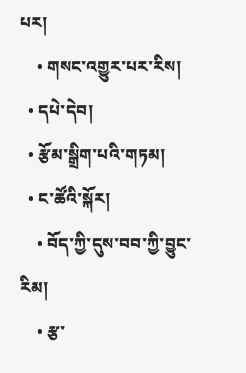པར།
    • གསང་འགྱུར་པར་རིས།
  • དཔེ་དེབ།
  • རྩོམ་སྒྲིག་པའི་གཏམ།
  • ང་ཚོའི་སྐོར།
    • བོད་ཀྱི་དུས་བབ་ཀྱི་བྱུང་རིམ།
    • རྩ་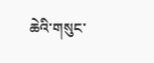ཆེའི་གསུང་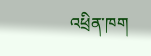འཕྲིན་ཁག